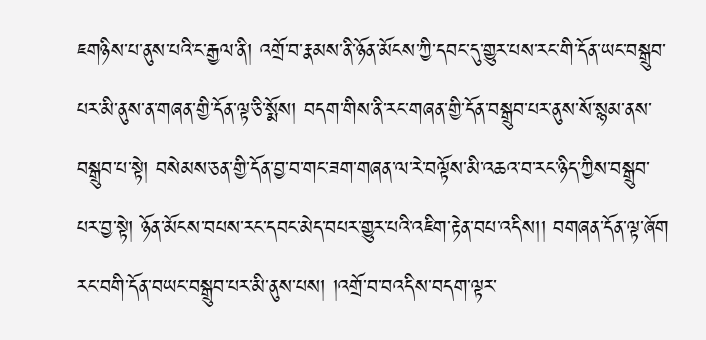ཇགཉིས་པ་ནུས་པའི་ང་རྒྱལ་ནི། འགྲོ་བ་རྣམས་ནི་ཉོན་མོངས་ཀྱི་དབང་དུ་གྱུར་པས་རང་གི་དོན་ཡང་བསྒྲུབ་པར་མི་ནུས་ན་གཞན་གྱི་དོན་ལྟ་ཅི་སྨོས། བདག་གིས་ནི་རང་གཞན་གྱི་དོན་བསྒྲུབ་པར་ནུས་སོ་སྙམ་ནས་བསྒྲུབ་པ་སྟེ། བསེམས་ཅན་གྱི་དོན་བྱ་བ་གང་ཟག་གཞན་ལ་རེ་བལྟོས་མི་འཆའ་བ་རང་ཉིད་ཀྱིས་བསྒྲུབ་པར་བྱ་སྟེ། ཉོན་མོངས་བཔས་རང་དབང་མེད་བཔར་གྱུར་པའི་འཇིག་རྟེན་བཔ་འདིས།། བགཞན་དོན་ལྟ་ཞོག རང་བགི་དོན་བཡང་བསྒྲུབ་པར་མི་ནུས་པས། །འགྲོ་བ་བའདིས་བདག་ལྟར་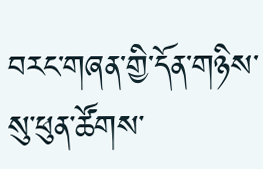བརང་གཞན་གྱི་དོན་གཉིས་སུ་ཕུན་ཚོགས་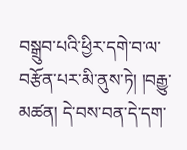བསྒྲུབ་པའི་ཕྱིར་དགེ་བ་ལ་བརྩོན་པར་མི་ནུས་ཏེ། །བརྒྱུ་མཚན། དེ་བས་བན་དེ་དག་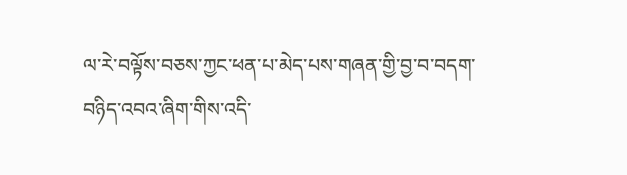ལ་རེ་བལྟོས་བཅས་ཀྱང་ཕན་པ་མེད་པས་གཞན་གྱི་བྱ་བ་བདག་བཉིད་འབའ་ཞིག་གིས་འདི་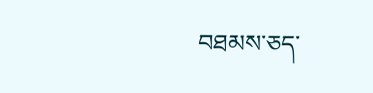བཐམས་ཅད་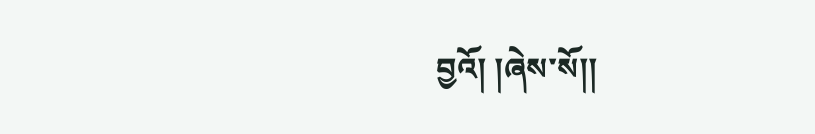བྱའོ། །ཞེས་སོ།།